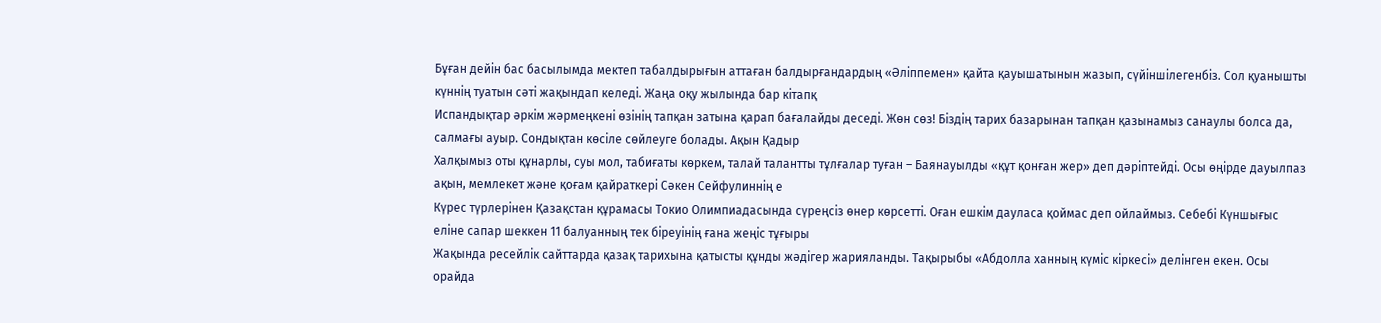Бұған дейін бас басылымда мектеп табалдырығын аттаған балдырғандардың «Әліппемен» қайта қауышатынын жазып, сүйіншілегенбіз. Сол қуанышты күннің туатын сәті жақындап келеді. Жаңа оқу жылында бар кітапқ
Испандықтар әркім жәрмеңкені өзінің тапқан затына қарап бағалайды деседі. Жөн сөз! Біздің тарих базарынан тапқан қазынамыз санаулы болса да, салмағы ауыр. Сондықтан көсіле сөйлеуге болады. Ақын Қадыр
Халқымыз оты құнарлы, суы мол, табиғаты көркем, талай талантты тұлғалар туған – Баянауылды «құт қонған жер» деп дәріптейді. Осы өңірде дауылпаз ақын, мемлекет және қоғам қайраткері Сәкен Сейфулиннің е
Күрес түрлерінен Қазақстан құрамасы Токио Олимпиадасында сүреңсіз өнер көрсетті. Оған ешкім дауласа қоймас деп ойлаймыз. Себебі Күншығыс еліне сапар шеккен 11 балуанның тек біреуінің ғана жеңіс тұғыры
Жақында ресейлік сайттарда қазақ тарихына қатысты құнды жәдігер жарияланды. Тақырыбы «Абдолла ханның күміс кіркесі» делінген екен. Осы орайда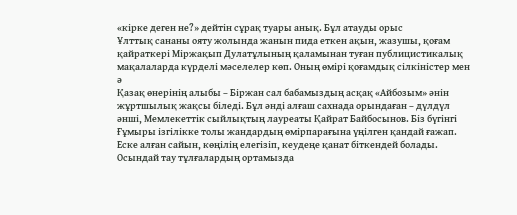«кірке деген не?» дейтін сұрақ туары анық. Бұл атауды орыс
Ұлттық сананы ояту жолында жанын пида еткен ақын, жазушы, қоғам қайраткері Міржақып Дулатұлының қаламынан туған публицистикалық мақалаларда күрделі мәселелер көп. Оның өмірі қоғамдық сілкіністер мен ә
Қазақ өнерінің алыбы – Біржан сал бабамыздың асқақ «Айбозым» әнін жұртшылық жақсы біледі. Бұл әнді алғаш сахнада орындаған – дүлдүл әнші, Мемлекеттік сыйлықтың лауреаты Қайрат Байбосынов. Біз бүгінгі
Ғұмыры ізгілікке толы жандардың өмірпарағына үңілген қандай ғажап. Еске алған сайын, көңілің елегізіп, кеудеңе қанат біткендей болады. Осындай тау тұлғалардың ортамызда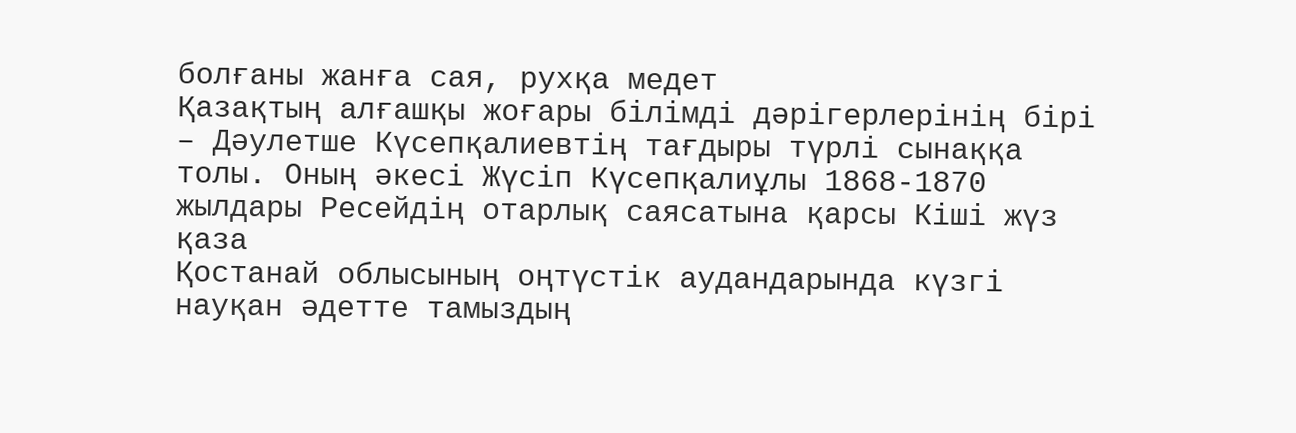болғаны жанға сая, рухқа медет
Қазақтың алғашқы жоғары білімді дәрігерлерінің бірі – Дәулетше Күсепқалиевтің тағдыры түрлі сынаққа толы. Оның әкесі Жүсіп Күсепқалиұлы 1868-1870 жылдары Ресейдің отарлық саясатына қарсы Кіші жүз қаза
Қостанай облысының оңтүстік аудандарында күзгі науқан әдетте тамыздың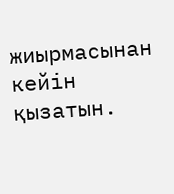жиырмасынан кейін қызатын.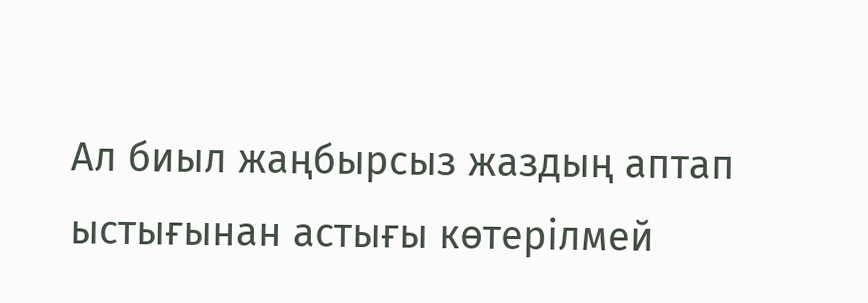Ал биыл жаңбырсыз жаздың аптап ыстығынан астығы көтерілмей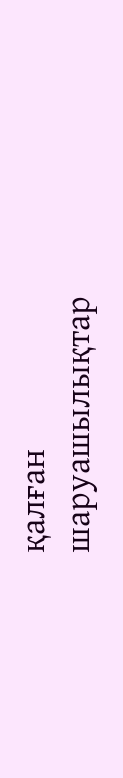қалған шаруашылықтар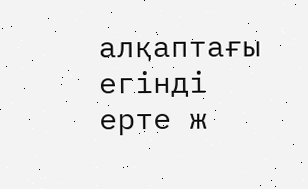алқаптағы егінді ерте ж